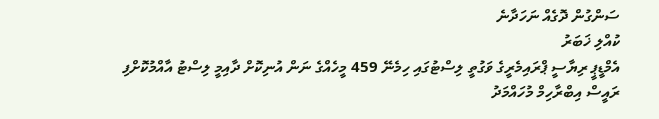ސަންގުން ދޮގެއް ނަހަދާނެ
ކުއްލި ޚަބަރު
އެމްޑީޕީ ރިޔާސީ ޕްރައިމެރީގެ ވަގުތީ ލިސްޓުގައި ހިމެނޭ 459 މީހެއްގެ ނަން އުނިކޮށް ދާއިމީ ލިސްޓު އާއްމުކޮށްފި
ރައީސް އިބްރާހިމް މުހައްމަދު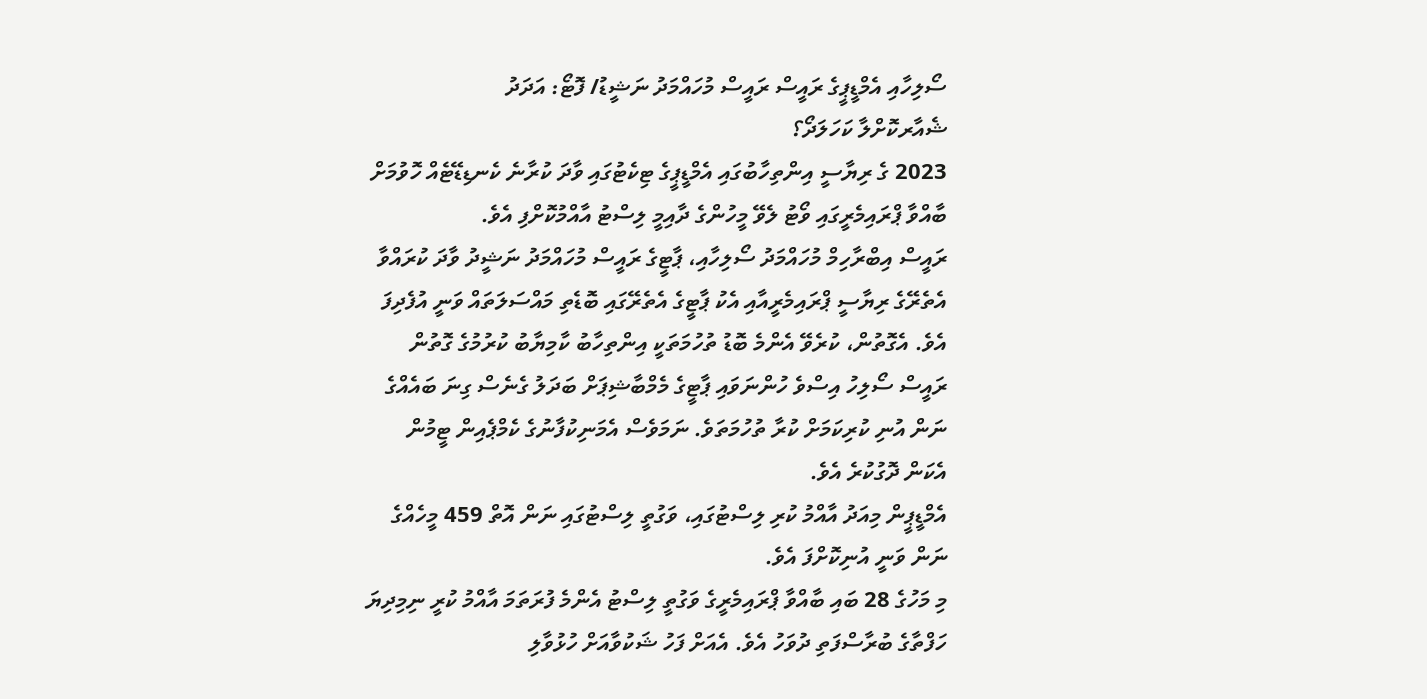ސޯލިހާއި އެމްޑީޕީގެ ރައީސް ރައީސް މުހައްމަދު ނަޝީޑު/ ފޮޓޯ: އަދަދު
ޝެއާރކޮށްލާ ކަހަލަދޯ؟
2023 ގެ ރިޔާސީ އިންތިހާބުގައި އެމްޑީޕީގެ ޓިކެޓުގައި ވާދަ ކުރާނެ ކެނޑިޑޭޓެއް ހޮވުމަށް ބާއްވާ ޕްރައިމެރީގައި ވޯޓު ލެވޭ މީހުންގެ ދާއިމީ ލިސްޓު އާއްމުކޮށްފި އެވެ.
ރައީސް އިބްރާހިމް މުހައްމަދު ސޯލިހާއި، ޕާޓީގެ ރައީސް މުހައްމަދު ނަޝީދު ވާދަ ކުރައްވާ އެތެރޭގެ ރިޔާސީ ޕްރައިމެރީއާއި އެކު ޕާޓީގެ އެތެރޭގައި ބޮޑެތި މައްސަލަތައް ވަނީ އުފެދިފަ އެވެ. އެގޮތުން، ކުރެވޭ އެންމެ ބޮޑު ތުހުމަތަކީ އިންތިހާބު ކާމިޔާބު ކުރުމުގެ ގޮތުން ރައީސް ސޯލިހު އިސްވެ ހުންނަވައި ޕާޓީގެ މެމްބާޝިޕަށް ބަދަލު ގެނެސް ގިނަ ބައެއްގެ ނަން އުނި ކުރިކަމަށް ކުރާ ތުހުމަތަވެ. ނަމަވެސް އެމަނިކުފާނުގެ ކެމްޕެއިން ޓީމުން އެކަން ދޮގުކުރެ އެވެ.
އެމްޑީޕީން މިއަދު އާއްމު ކުރި ލިސްޓުގައި، ވަގުތީ ލިސްޓުގައި ނަން އޮތް 459 މީހެއްގެ ނަން ވަނީ އުނިކޮށްފަ އެވެ.
މި މަހުގެ 28 ބައި ބާއްވާ ޕްރައިމެރީގެ ވަގުތީ ލިސްޓު އެންމެ ފުރަތަމަ އާއްމު ކުރީ ނިމިދިޔަ ހަފްތާގެ ބުރާސްފަތި ދުވަހު އެވެ. އެއަށް ފަހު ޝަކުވާއަށް ހުޅުވާލި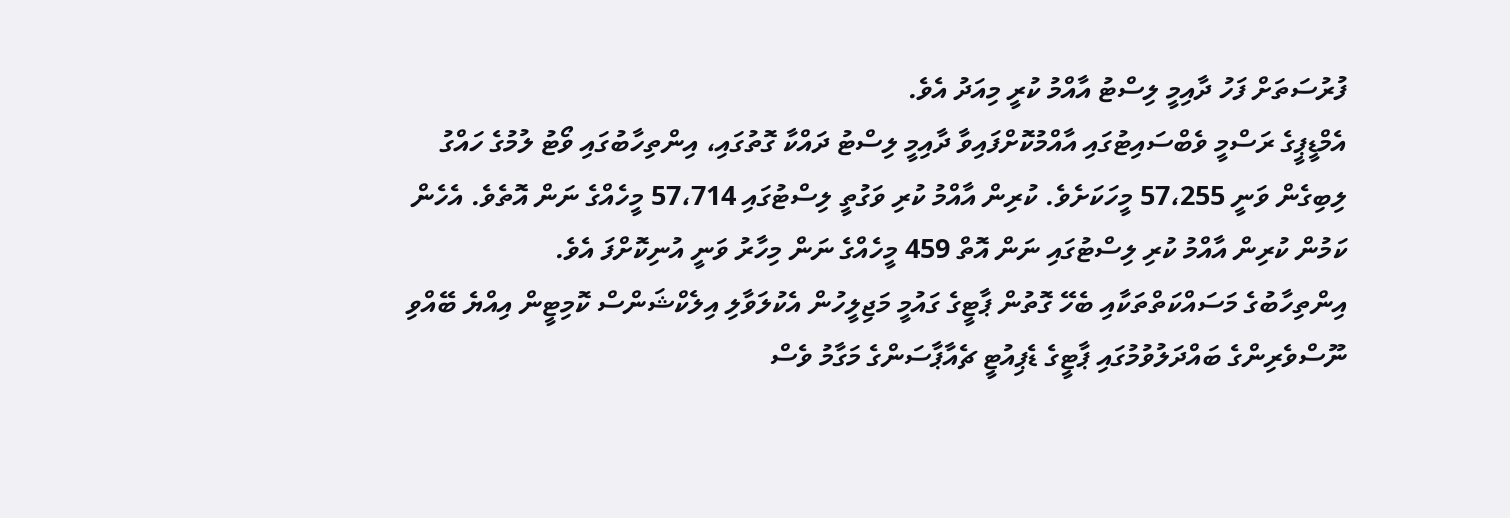ފުރުސަތަށް ފަހު ދާއިމީ ލިސްޓު އާއްމު ކުރީ މިއަދު އެވެ.
އެމްޑީޕީގެ ރަސްމީ ވެބްސައިޓުގައި އާއްމުކޮށްފައިވާ ދާއިމީ ލިސްޓު ދައްކާ ގޮތުގައި، އިންތިހާބުގައި ވޯޓު ލުމުގެ ހައްގު ލިބިގެން ވަނީ 57،255 މީހަކަށެވެ. ކުރިން އާއްމު ކުރި ވަގުތީ ލިސްޓުގައި 57،714 މީހެއްގެ ނަން އޮތެވެ. އެހެން ކަމުން ކުރިން އާއްމު ކުރި ލިސްޓުގައި ނަން އޮތް 459 މީހެއްގެ ނަން މިހާރު ވަނީ އުނިކޮށްފަ އެވެ.
އިންތިހާބުގެ މަސައްކަތްތަކާއި ބެހޭ ގޮތުން ޕާޓީގެ ގައުމީ މަޖިލީހުން އެކުލަވާލި އިލެކްޝަންސް ކޮމިޓީން އިއްޔެ ބޭއްވި ނޫސްވެރިންގެ ބައްދަލުވުމުގައި ޕާޓީގެ ޑެޕިއުޓީ ޗެއާޕާސަންގެ މަގާމު ވެސް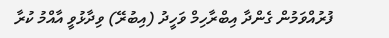ފުރުއްވަމުން ގެންދާ އިބްރާހިމް ވަހީދު (އިބުރޭ) ވިދާޅުވީ އާއްމު ކުރާ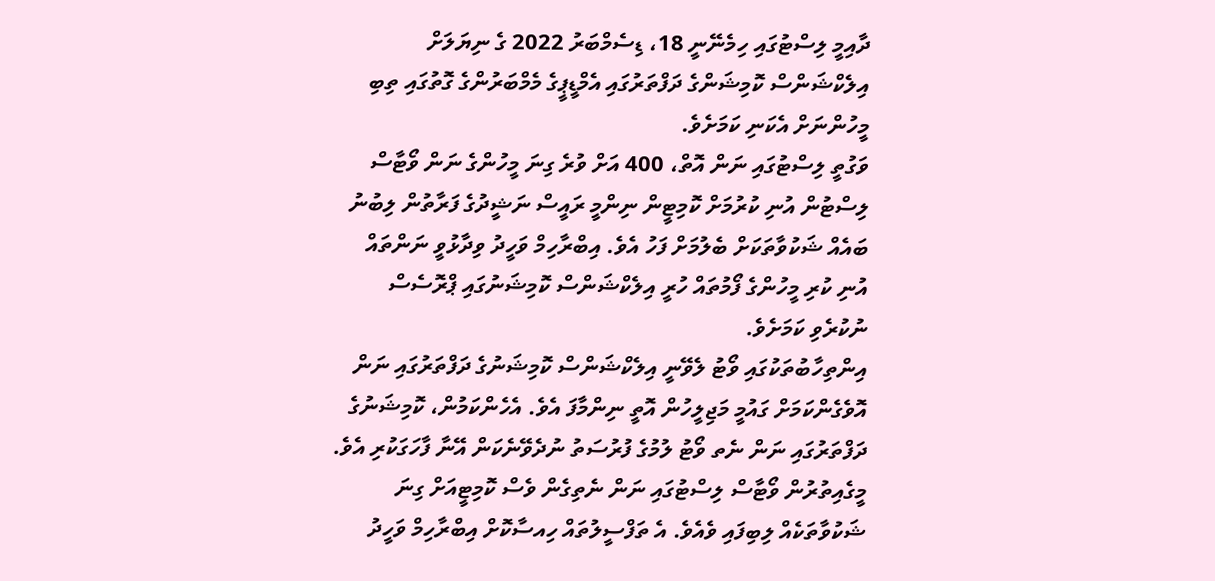ދާއިމީ ލިސްޓުގައި ހިމެނޭނީ 18، ޑިސެމްބަރު 2022 ގެ ނިޔަލަށް އިލެކްޝަންސް ކޮމިޝަންގެ ދަފްތަރުގައި އެމްޑީޕީގެ މެމްބަރުންގެ ގޮތުގައި ތިބި މީހުންނަށް އެކަނި ކަމަށެވެ.
ވަގުތީ ލިސްޓުގައި ނަން އޮތް، 400 އަށް ވުރެ ގިނަ މީހުންގެ ނަން ވޯޓާސް ލިސްޓުން އުނި ކުރުމަށް ކޮމިޓީން ނިންމީ ރައީސް ނަޝީދުގެ ފަރާތުން ލިބުނު ބައެއް ޝަކުވާތަކަށް ބެލުމަށް ފަހު އެވެ. އިބްރާހިމް ވަހީދު ވިދާޅުވީ ނަންތައް އުނި ކުރި މީހުންގެ ފޯމުތައް ހުރީ އިލެކްޝަންސް ކޮމިޝަނުގައި ޕްރޮސެސް ނުކުރެވި ކަމަށެވެ.
އިންތިހާބުތަކުގައި ވޯޓު ލެވޭނީ އިލެކްޝަންސް ކޮމިޝަނުގެ ދަފްތަރުގައި ނަން އޮވެގެންކަމަށް ގައުމީ މަޖިލީހުން އޮތީ ނިންމާފަ އެވެ. އެހެންކަމުން، ކޮމިޝަނުގެ ދަފްތަރުގައި ނަން ނެތ ވޯޓު ލުމުގެ ފުރުސަތު ނުދެވޭނެކަން އޭނާ ފާހަގަކުރި އެވެ.
މީގެއިތުރުން ވޯޓާސް ލިސްޓުގައި ނަން ނެތިގެން ވެސް ކޮމިޓީއަށް ގިނަ ޝަކުވާތަކެއް ލިބިފައި ވެއެވެ. އެ ތަފްސީލުތައް ހިއސާކޮށް އިބްރާހިމް ވަހީދު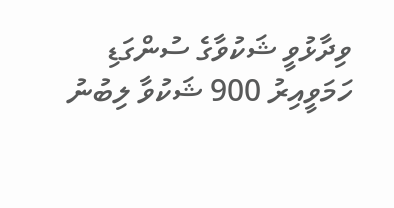ވިދާޅުވީ ޝަކުވާގެ ސުންގަޑި ހަމަވީއިރު 900 ޝަކުވާ ލިބުނު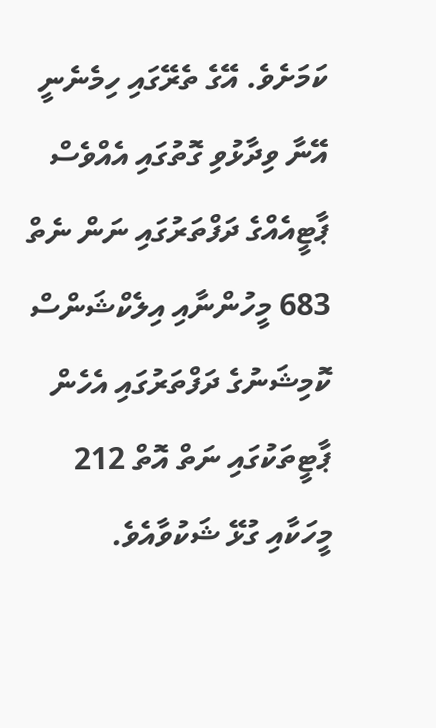ކަމަށެވެ. އޭގެ ތެރޭގައި ހިމެނެނީ އޭނާ ވިދާޅުވި ގޮތުގައި އެއްވެސް ޕާޓީއެއްގެ ދަފްތަރުގައި ނަން ނެތް 683 މީހުންނާއި އިލެކްޝަންސް ކޮމިޝަނުގެ ދަފްތަރުގައި އެހެން ޕާޓީތަކުގައި ނަތް އޮތް 212 މީހަކާއި ގުޅޭ ޝަކުވާއެވެ.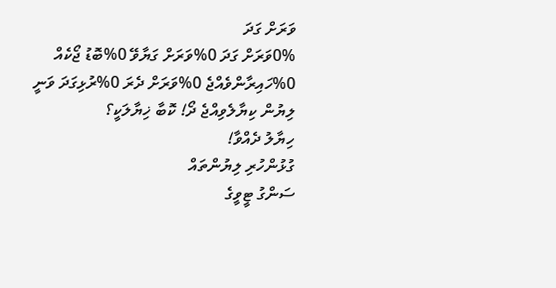ވަރަށް ގަދަ
0%ވަރަށް ގަދަ 0%ވަރަށް ގަޔާވޭ 0%ބޮޑު ޖޯކެއް 0%ހައިރާންވެއްޖެ 0%ވަރަށް ދެރަ 0%ރުޅިގަދަ ވަނީ
ލިޔުން ކިޔާލެވިއްޖެ ދޯ! ކޮބާ ޚިޔާލަކީ؟
ހިޔާލު ދެއްވާ!
ގުޅުންހުރި ލިޔުންތައް
ސަންގު ޓީވީގެ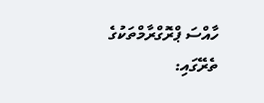ހާއްސަ ޕްރޮގްރާމްތަކުގެ ތެރޭގައި: